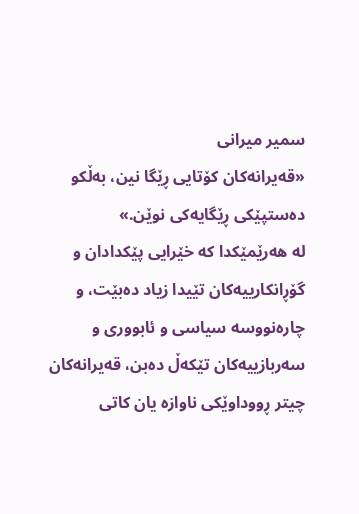سمیر میرانی
«قەیرانەکان کۆتایی ڕێگا نین، بەڵکو دەستپێکی ڕێگایەکی نوێن.»
لە هەرێمێکدا کە خێرایی پێکدادان و گۆڕانکارییەکان تێیدا زیاد دەبێت، و چارەنووسە سیاسی و ئابووری و سەربازییەکان تێکەڵ دەبن، قەیرانەکان چیتر ڕووداوێکی ناوازە یان کاتی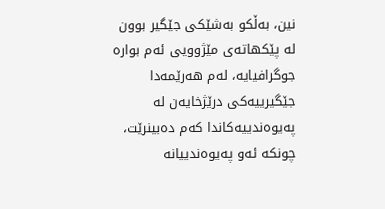نین، بەڵکو بەشێکی جێگیر بوون لە پێکهاتەی مێژوویی ئەم بوارە جوگرافیایە، لەم هەرێمەدا جێگیرییەکی درێژخایەن لە پەیوەندییەکاندا کەم دەبینرێت، چونکە ئەو پەیوەندییانە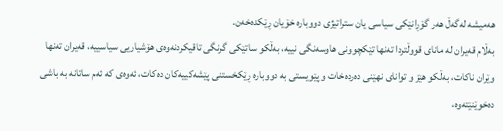هەمیشە لەگەڵ هەر گۆڕانێکی سیاسی یان ستراتیژی دووبارە خۆیان ڕێکدەخەن.
بەڵام قەیران لە مانای قووڵتردا تەنها تێکچوونی هاوسەنگی نییە، بەڵکو ساتێکی گرنگی تاقیکردنەوەی هۆشیاریی سیاسییە، قەیران تەنها وێران ناکات، بەڵکو هێز و توانای نهێنی دەردەخات و پێویستی بە دووبارە ڕێکخستنی پێشەکییەکان دەکات، ئەوەی کە ئەم ساتانە بە باشی دەخوێنێتەوە،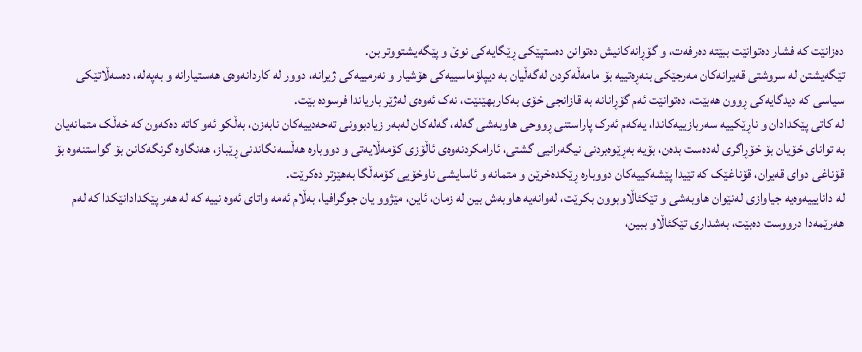دەزانێت کە فشار دەتوانێت ببێتە دەرفەت، و گۆڕانەکانیش دەتوانن دەستپێکی ڕێگایەکی نوێ و پێگەیشتووتر بن.
تێگەیشتن لە سروشتی قەیرانەکان مەرجێکی بنەڕەتییە بۆ مامەڵەکردن لەگەڵیان بە دیپلۆماسییەکی هۆشیار و نەرمییەکی ژیرانە، دوور لە کاردانەوەی هەستیارانە و بەپەلە، دەسەڵاتێکی سیاسی کە دیدگایەکی ڕوون هەبێت، دەتوانێت ئەم گۆڕانانە بە قازانجی خۆی بەکاربهێنێت، نەک ئەوەی لەژێر باریاندا فرسودە بێت.
لە کاتی پێکدادان و ناڕێکییە سەربازییەکاندا، یەکەم ئەرک پاراستنی ڕووحی هاوبەشی گەلە، گەلەکان لەبەر زیادبوونی تەحەدییەکان نابەزن، بەڵکو ئەو کاتە دەکەون کە خەڵک متمانەیان بە توانای خۆیان بۆ خۆڕاگری لەدەست بدەن، بۆیە بەڕێوەبردنی نیگەرانیی گشتی، ئارامکردنەوەی ئاڵۆزی کۆمەڵایەتی و دووبارە هەڵسەنگاندنی ڕێباز، هەنگاوە گرنگەکانن بۆ گواستنەوە بۆ قۆناغی دوای قەیران، قۆناغێک کە تێیدا پێشەکییەکان دووبارە ڕێکدەخرێن و متمانە و ئاسایشی ناوخۆیی کۆمەڵگا بەهێزتر دەکرێت.
لە دانایییەوەیە جیاوازی لەنێوان هاوبەشی و تێکئاڵاوبوون بکرێت، لەوانەیە هاوبەش بین لە زمان، ئاین، مێژوو یان جوگرافیا، بەڵام ئەمە واتای ئەوە نییە کە لە هەر پێکدادانێکدا کە لەم هەرێمەدا درووست دەبێت، بەشداری تێکئاڵاو ببین،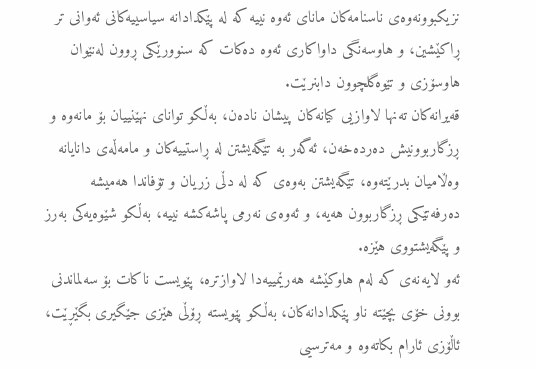نزیکبوونەوەی ناسنامەکان مانای ئەوە نییە کە لە پێکدادانە سیاسییەکانی ئەوانی تر ڕاکێشین، و هاوسەنگی داواکاری ئەوە دەکات کە سنوورێکی ڕوون لەنێوان هاوسۆزی و تێوەگلچوون دابنرێت.
قەیرانەکان تەنها لاوازیی کیانەکان پیشان نادەن، بەڵکو توانای نهێنییان بۆ مانەوە و ڕزگاربوونیش دەردەخەن، ئەگەر بە تێگەیشتن لە ڕاستییەکان و مامەڵەی دانایانە وەڵامیان بدرێتەوە، تێگەیشتن بەوەی کە لە دڵی زریان و تۆفاندا هەمیشە دەرفەتێکی ڕزگاربوون هەیە، و ئەوەی نەرمی پاشەکشە نییە، بەڵکو شێوەیەکی بەرز و پێگەیشتووی هێزە.
ئەو لایەنەی کە لەم هاوکێشە هەرێمییەدا لاوازترە، پێویست ناکات بۆ سەلماندنی بوونی خۆی بچێتە ناو پێکدادانەکان، بەڵکو پێویستە ڕۆڵی هێزی جێگیری بگێڕێت، ئاڵۆزی ئارام بکاتەوە و مەترسیی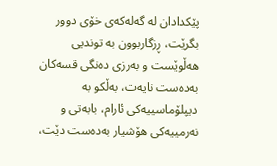پێکدادان لە گەلەکەی خۆی دوور بگرێت، ڕزگاربوون بە توندیی هەڵوێست و بەرزی دەنگی قسەکان بەدەست نایەت، بەڵکو بە دیپلۆماسییەکی ئارام، بابەتی و نەرمییەکی هۆشیار بەدەست دێت،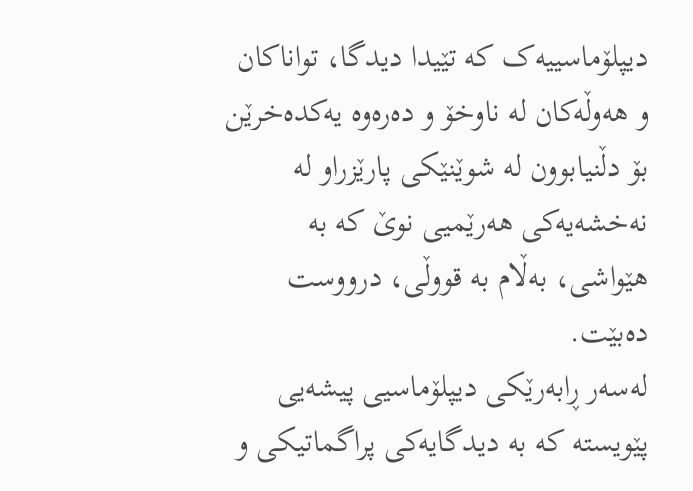دیپلۆماسییەک کە تێیدا دیدگا، تواناکان و هەوڵەکان لە ناوخۆ و دەرەوە یەکدەخرێن بۆ دڵنیابوون لە شوێنێکی پارێزراو لە نەخشەیەکی هەرێمیی نوێ کە بە هێواشی، بەڵام بە قووڵی، درووست دەبێت.
لەسەر ڕابەرێکی دیپلۆماسیی پیشەیی پێویستە کە بە دیدگایەکی پراگماتیکی و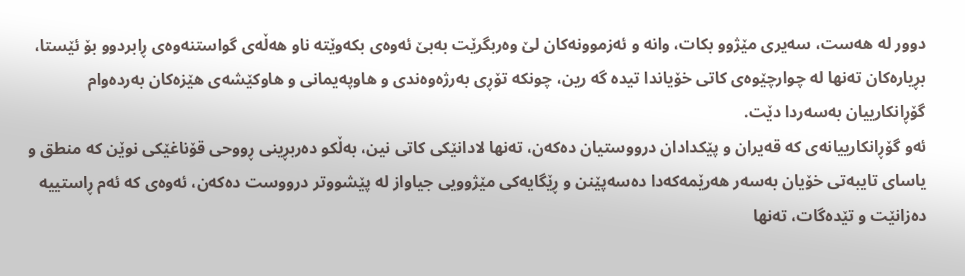دوور لە هەست، سەیری مێژوو بکات، وانە و ئەزموونەکان لێ وەربگرێت بەبێ ئەوەی بکەوێتە ناو هەڵەی گواستنەوەی ڕابردوو بۆ ئێستا، بڕیارەکان تەنها لە چوارچێوەی کاتی خۆیاندا تيده گه رين، چونکە تۆڕی بەرژەوەندی و هاوپەیمانی و هاوکێشەی هێزەکان بەردەوام گۆڕانکارییان بەسەردا دێت.
ئەو گۆڕانکارییانەی کە قەیران و پێکدادان درووستیان دەکەن، تەنها لادانێکی کاتی نین، بەڵکو دەربڕینی ڕووحی قۆناغێکی نوێن کە منطق و یاسای تایبەتی خۆیان بەسەر هەرێمەکەدا دەسەپێنن و ڕێگایەکی مێژوویی جیاواز لە پێشووتر درووست دەکەن، ئەوەی کە ئەم ڕاستییە دەزانێت و تێدەگات، تەنها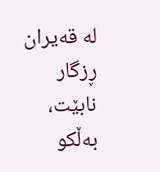لە قەیران ڕزگار نابێت، بەڵکو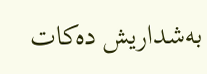بەشداریش دەکات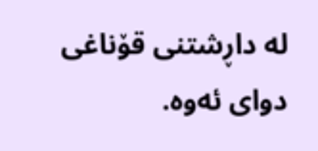لە داڕشتنی قۆناغی دوای ئەوە.